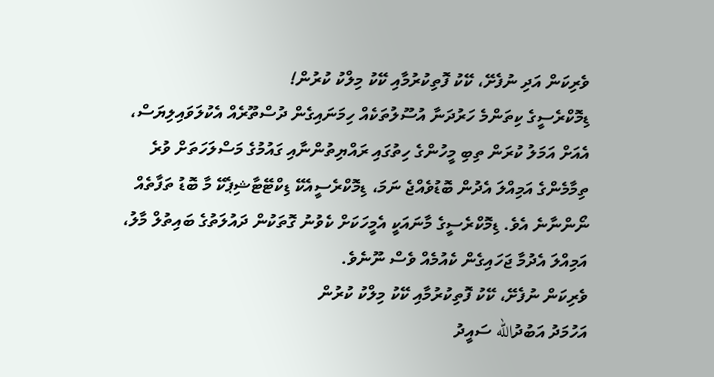ވެރިކަން އަދި ނުފެށޭ، ކޭކު ފޮތިކުރުމާއި ކޭކު މިލްކު ކުރުން!
ޑިމޮކްރެސީގެ ކިތަންމެ ހަރުދަނާ އުސޫލުތަކެއް ހިމަނައިގެން ދުސްތޫރެއް އެކުލަވައިލިޔަސް، އެއަށް އަމަލު ކުރަން ތިބި މީހުންގެ ހިތުގައި ރައްޔިތުންނާއި ގައުމުގެ މަސްލަހަތަށް ވުރެ ތިމާމެންގެ އަމިއްލަ އެދުން ބޮޑުވެއްޖެ ނަމަ، ޑިމޮކްރެސީއެކޭ ޑިކްޓޭޓާޝިޕެކޭ މާ ބޮޑު ތަފާތެއް ނޯންނާނެ އެވެ. ޑިމޮކްރެސީގެ މާނައަކީ އެމީހަކަށް ކެވުނު ގޮތަކުން ދައުލަތުގެ ބައިތުލް މާލު، އަމިއްލަ އެދުމާ ޖަހައިގެން ކެއުމެއް ވެސް ނޫނެވެ.
ވެރިކަން ނުފެށޭ، ކޭކު ފޮތިކުރުމާއި ކޭކު މިލްކު ކުރުން
އަހުމަދު އަބުދުالله ސައީދު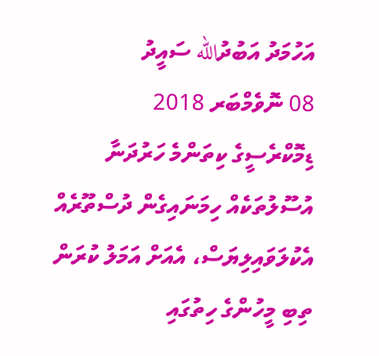އަހުމަދު އަބުދުالله ސައީދު
08 ނޮވެމްބަރ 2018
ޑިމޮކްރެސީގެ ކިތަންމެ ހަރުދަނާ އުސޫލުތަކެއް ހިމަނައިގެން ދުސްތޫރެއް އެކުލަވައިލިޔަސް، އެއަށް އަމަލު ކުރަން ތިބި މީހުންގެ ހިތުގައި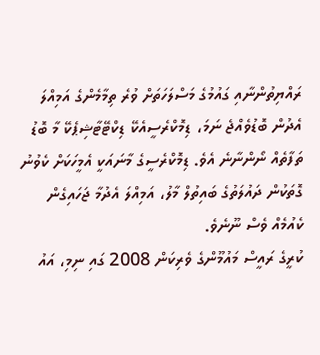ރައްޔިތުންނާއި ގައުމުގެ މަސްލަހަތަށް ވުރެ ތިމާމެންގެ އަމިއްލަ އެދުން ބޮޑުވެއްޖެ ނަމަ، ޑިމޮކްރެސީއެކޭ ޑިކްޓޭޓާޝިޕެކޭ މާ ބޮޑު ތަފާތެއް ނޯންނާނެ އެވެ. ޑިމޮކްރެސީގެ މާނައަކީ އެމީހަކަށް ކެވުނު ގޮތަކުން ދައުލަތުގެ ބައިތުލް މާލު، އަމިއްލަ އެދުމާ ޖަހައިގެން ކެއުމެއް ވެސް ނޫނެވެ.
ކުރީގެ ރައީސް މައުމޫންގެ ވެރިކަން 2008 ގައި ނިމި، އައު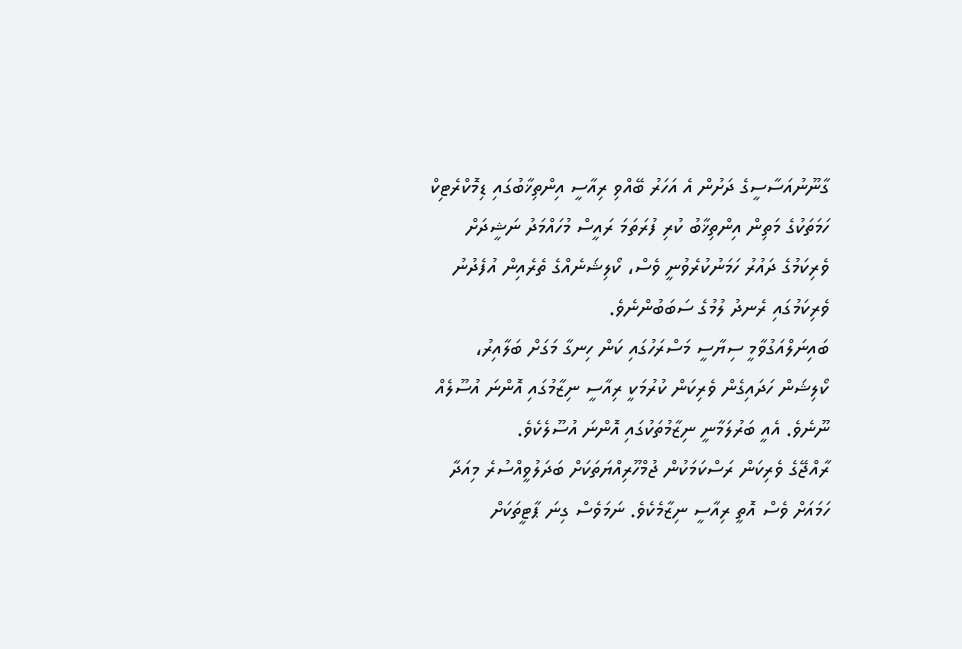ގާނޫނުއަސާސީގެ ދަށުން އެ އަހަރު ބޭއްވި ރިއާސީ އިންތިޚާބުގައި ޑިމޮކްރެޓިކް ހަމަތަކުގެ މަތިން އިންތިޚާބު ކުރި ފުރަތަމަ ރައީސް މުހައްމަދު ނަޝީދަށް ވެރިކަމުގެ ދައުރު ހަމަނުކުރެވުނީ ވެސް، ކޯލިޝަނެއްގެ ތެރެއިން އުފެދުނު ވެރިކަމުގައި ރެނދު ލުމުގެ ސަބަބުންނެވެ.
ބައިނަލްއަގުވާމީ ސިޔާސީ މަސްރަހުގައި ކަން ހިނގާ މަގަށް ބަލާއިރު، ކޯލިޝަން ހަދައިގެން ވެރިކަން ކުރުމަކީ ރިއާސީ ނިޒާމުގައި އޮންނަ އުސޫލެއް ނޫނެވެ. އެއީ ބަރުލަމާނީ ނިޒާމުތަކުގައި އޮންނަ އުސޫލެކެވެ.
ރާއްޖޭގެ ވެރިކަން ރަސްކަމަކުން ޖުމްހޫރިއްޔަތަކަށް ބަދަލުވީއްސުރެ މިއަދާ ހަމައަށް ވެސް އޮތީ ރިއާސީ ނިޒާމެކެވެ. ނަމަވެސް ގިނަ ޕާޓީތަކަށް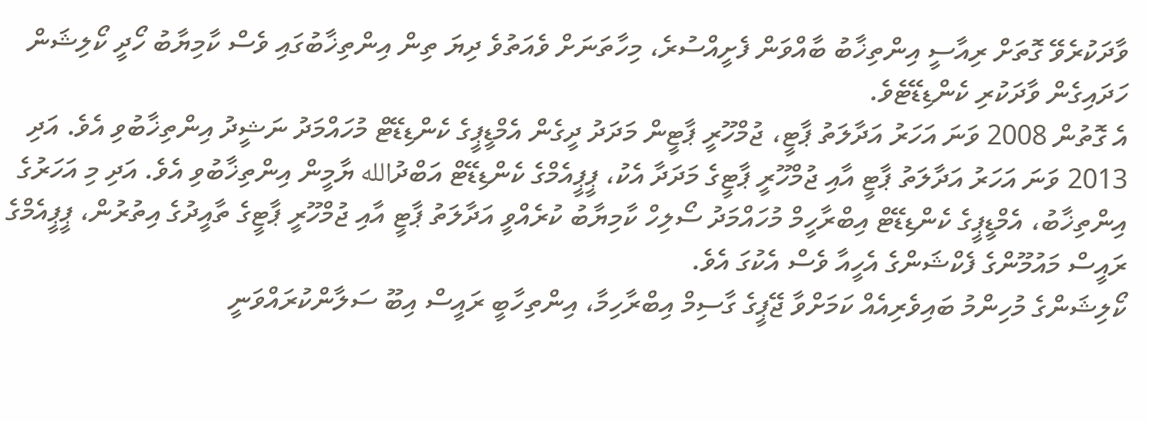ވާދަކުރެވޭ ގޮތަށް ރިއާސީ އިންތިޚާބު ބާއްވަން ފެށީއްސުރެ، މިހާތަނަށް ވެއަތުވެ ދިޔަ ތިން އިންތިޚާބުގައި ވެސް ކާމިޔާބު ހޯދީ ކޯލިޝަން ހަދައިގެން ވާދަކުރި ކެންޑިޑޭޓެވެ.
އެ ގޮތުން 2008 ވަނަ އަހަރު އަދާލަތު ޕާޓީ، ޖުމްހޫރީ ޕާޓީން މަދަދު ދީގެން އެމްޑީޕީގެ ކެންޑިޑޭޓް މުހައްމަދު ނަޝީދު އިންތިޚާބުވި އެވެ. އަދި 2013 ވަނަ އަހަރު އަދާލަތު ޕާޓީ އާއި ޖުމްހޫރީ ޕާޓީގެ މަދަދާ އެކު، ޕީޕީއެމްގެ ކެންޑިޑޭޓް އަބްދުالله ޔާމީން އިންތިޚާބުވި އެވެ. އަދި މި އަހަރުގެ އިންތިޚާބު، އެމްޑީޕީގެ ކެންޑިޑޭޓް އިބްރާހީމް މުހައްމަދު ސޯލިހް ކާމިޔާބު ކުރެއްވީ އަދާލަތު ޕާޓީ އާއި ޖުމްހޫރީ ޕާޓީގެ ތާއީދުގެ އިތުރުން، ޕީޕީއެމްގެ ރައީސް މައުމޫންގެ ފެކްޝަންގެ އެހީއާ ވެސް އެކުގަ އެވެ.
ކޯލިޝަންގެ މުހިންމު ބައިވެރިއެއް ކަމަށްވާ ޖޭޕީގެ ގާސިމް އިބްރާހިމާ، އިންތިހާބީ ރައީސް އިބޫ ސަލާންކުރައްވަނީ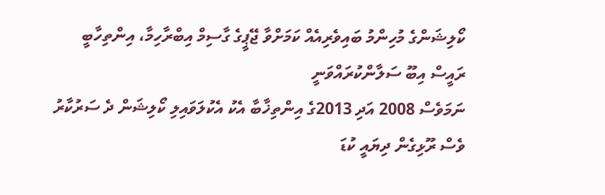ކޯލިޝަންގެ މުހިންމު ބައިވެރިއެއް ކަމަށްވާ ޖޭޕީގެ ގާސިމް އިބްރާހިމާ، އިންތިހާބީ ރައީސް އިބޫ ސަލާންކުރައްވަނީ
ނަމަވެސް 2008 އަދި 2013ގެ އިންތިޚާބާ އެކު އެކުލަވައިލި ކޯލިޝަން ދެ ސަރުކާރު ވެސް ރޫޅިގެން ދިޔައީ ކުޑަ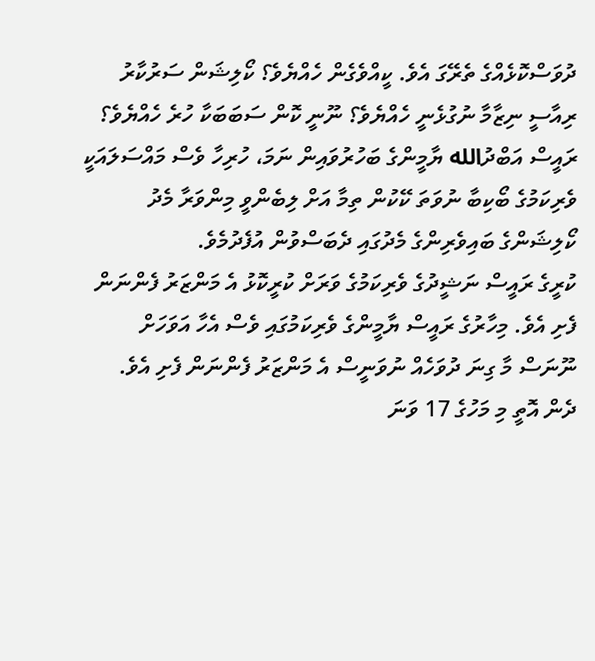ދުވަސްކޮޅެއްގެ ތެރޭގަ އެވެ. ކީއްވެގެން ހެއްޔެވެ؟ ކޯލިޝަން ސަރުކާރު ރިއާސީ ނިޒާމާ ނުގުޅެނީ ހެއްޔެވެ؟ ނޫނީ ކޮން ސަބަބަކާ ހުރެ ހެއްޔެވެ؟
ރައީސް އަބްދުالله ޔާމީންގެ ބަހުރުވައިން ނަމަ، ހުރިހާ ވެސް މައްސަލައަކީ ވެރިކަމުގެ ބޯކިބާ ނުވަތަ ކޭކުން ތިމާ އަށް ލިބެންވީ މިންވަރާ މެދު ކޯލިޝަންގެ ބައިވެރިންގެ މެދުގައި ދެބަސްވުން އުފެދުމެވެ.
ކުރީގެ ރައީސް ނަޝީދުގެ ވެރިކަމުގެ ވަރަށް ކުރީކޮޅު އެ މަންޒަރު ފެންނަން ފެށި އެވެ. މިހާރުގެ ރައީސް ޔާމީންގެ ވެރިކަމުގައި ވެސް އެހާ އަވަހަށް ނޫނަސް މާ ގިނަ ދުވަހެއް ނުވަނީސް އެ މަންޒަރު ފެންނަން ފެށި އެވެ.
ދެން އޮތީ މި މަހުގެ 17 ވަނަ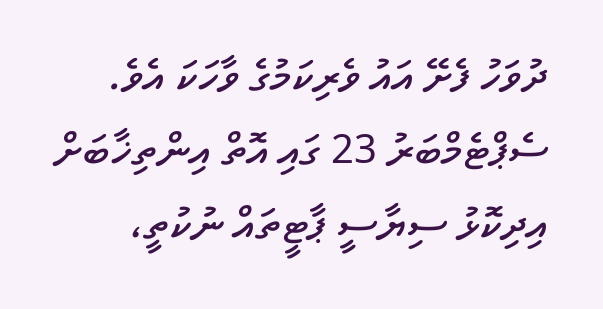ދުވަހު ފެށޭ އައު ވެރިކަމުގެ ވާހަކަ އެވެ. ސެޕްޓެމްބަރު 23 ގައި އޮތް އިންތިޚާބަށް އިދިކޮޅު ސިޔާސީ ޕާޓީތައް ނުކުތީ،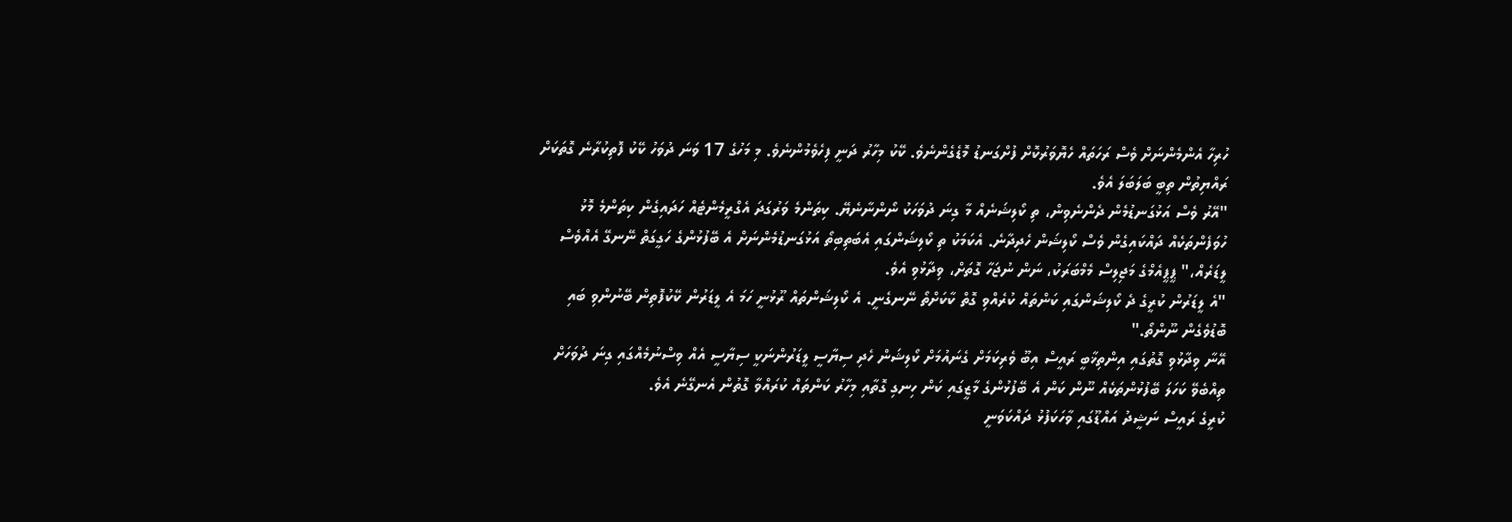ހުރިހާ އެންމެންނަށް ވެސް ރަހަތައް ހެޔޮވަރުކޮށް ފުށްގަނޑު މޮޑެގެންނެވެ. ކޭކު މިހާރު ދަނީ ފިހެވެމުންނެވެ. މި މަހުގެ 17 ވަނަ ދުވަހު ކޭކު ފޮތިކުރާނެ ގޮތަކަށް ރައްޔިތުން ތިބީ ބަލަބަލަ އެވެ.
"އޭރު ވެސް އަޅުގަނޑުމެން ދެންނެވިން، ތި ކޯލިޝަނެއް މާ ގިނަ ދުވަހަކު ނޯންނާނެޔޭ. ކިތަންމެ ވަރުގަދަ އެގްރީމެންޓެއް ހަދައިގެން ކިތަންމެ މޮޅު ހުވަފެންތަކެއް ދައްކައިގެން ވެސް ކޯލިޝަން ހެދިދާނެ. އެކަމަކު ތި ކޯލިޝަންގައި އެބަތިބިތޯ އަޅުގަނޑުމެންނަށް އެ ބޭފުޅުންގެ ހަގީގަތް ނޭނގޭ އެއްވެސް ލީޑަރެއް،" ޕީޕީއެމްގެ މަޖިލިސް މެމްބަރަކު، ނަން ނުޖަހާ ގޮތަށް، ވިދާޅުވި އެވެ.
"އެ ލީޑަރުން ކުރީގެ ދެ ކޯލިޝަންގައި ކަންތައް ކުރެއްވި ގޮތް ކާކަށްތޯ ނޭނގެނީ. އެ ކޯލިޝަންތައް ރޫޅުނީ ހަމަ އެ ލީޑަރުން ކޭކުފޮތިން ބޭނުންވި ބައި ބޮޑުވެގެން ނޫންތޯ."
އޭނާ ވިދާޅުވި ގޮތުގައި އިންތިޚާބީ ރައީސް އިބޫ ވެރިކަމަށް ގެނައުމަށް ކޯލިޝަން ހެދި ސިޔާސީ ލީޑަރުންނަކީ ސިޔާސީ އެއް ވިސްނުމެއްގައި ގިނަ ދުވަހަށް ތިއްބެވޭ ކަހަލަ ބޭފުޅުންތަކެއް ނޫން ކަން އެ ބޭފުޅުންގެ މާޒީގައި ކަން ހިނގި ގޮތާއި މިހާރު ކަންތައް ކުރައްވާ ގޮތުން އެނގޭނެ އެވެ.
ކުރީގެ ރައީސް ނަޝީދު އައްޑޫގައި ވާހަކަފުޅު ދައްކަވަނީ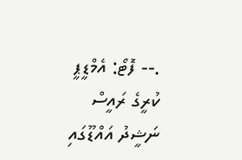.-- ފޮޓޯ: އެމްޑީޕީ
ކުރީގެ ރައީސް ނަޝީދު އައްޑޫގައި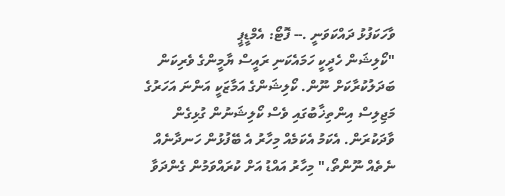ވާހަކަފުޅު ދައްކަވަނީ .-- ފޮޓޯ: އެމްޑީޕީ
"ކޯލިޝަން ހެދީކީ ހަމައެކަނި ރައީސް ޔާމީންގެ ވެރިކަން ބަދަލުކުރާކަށް ނޫން. ކޯލިޝަންގެ އަމާޒަކީ އަންނަ އަހަރުގެ މަޖިލިސް އިންތިޚާބުގައި ވެސް ކޯލިޝަނުން ގުޅިގެން ވާދަކުރަން. އެކަމު އެކަމެއް މިހާރު އެ ބޭފުޅުން ހަނދާނެއް ނެތެއް ނޫންތޯ،" މިހާރު އައްޑު އަށް ކުރައްވަމުން ގެންދަވާ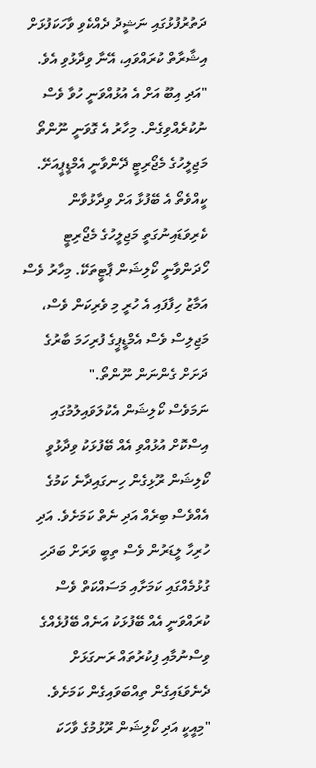ދަތުރުފުޅުގައި ނަޝީދު ދެއްކެވި ވާހަކަފުޅަށް އިޝާރާތް ކުރައްވައި، އޭނާ ވިދާޅުވި އެވެ.
"އަދި އިބޫ އަށް އެ އުޅުއްވަނީ ހުވާ ވެސް ނުކުރެއްވިގެން. މިހާރު އެ ގޮވަނީ ނޫންތޯ މަޖިލީހުގެ މެޖޯރިޓީ ދޭންވާނީ އެމްޑީޕީއަށޭ. ކީއްވެތޯ އެ ބޭފުޅާ އަށް ވިދާޅުވާން ކެރިވަޑައިނުގަތީ މަޖިލީހުގެ މެޖޯރިޓީ ހޯދަންވާނީ ކޯލިޝަން ޕާޓީތަކޭ. މިހާރު ވެސް އަމާޒު ހިފާފައި އެ ހުރީ މި ވެރިކަން ވެސް، މަޖިލިސް ވެސް އެމްޑީޕީގެ ފުރިހަމަ ބާރުގެ ދަށަށް ގެންނަން ނޫންތޯ."
ނަމަވެސް ކޯލިޝަން އެކުލަވައިލުމުގައި އިސްކޮށް އުޅުއްވި އެއް ބޭފުޅަކު ވިދާޅުވީ ކޯލިޝަން ރޫޅިގެން ހިނގައިދާނެ ކަމުގެ އެއްވެސް ބިރެއް އަދި ނެތް ކަމަށެވެ. އަދި ހުރިހާ ލީޑަރުން ވެސް ތިބީ ވަރަށް ބަދަހި ގުޅުމެއްގައި ކަމަށާއި މަސައްކަތް ވެސް ކުރައްވަނީ އެއް ބޭފުޅަކު އަނެއް ބޭފުޅެއްގެ ވިސްނުމާއި ފިކުރުތައް ރަނގަޅަށް ދެނެވަޑައިގެން ތިއްބަވައިގެން ކަމަށެވެ.
"މިއީކީ އަދި ކޯލިޝަން ރޫޅުމުގެ ވާހަކަ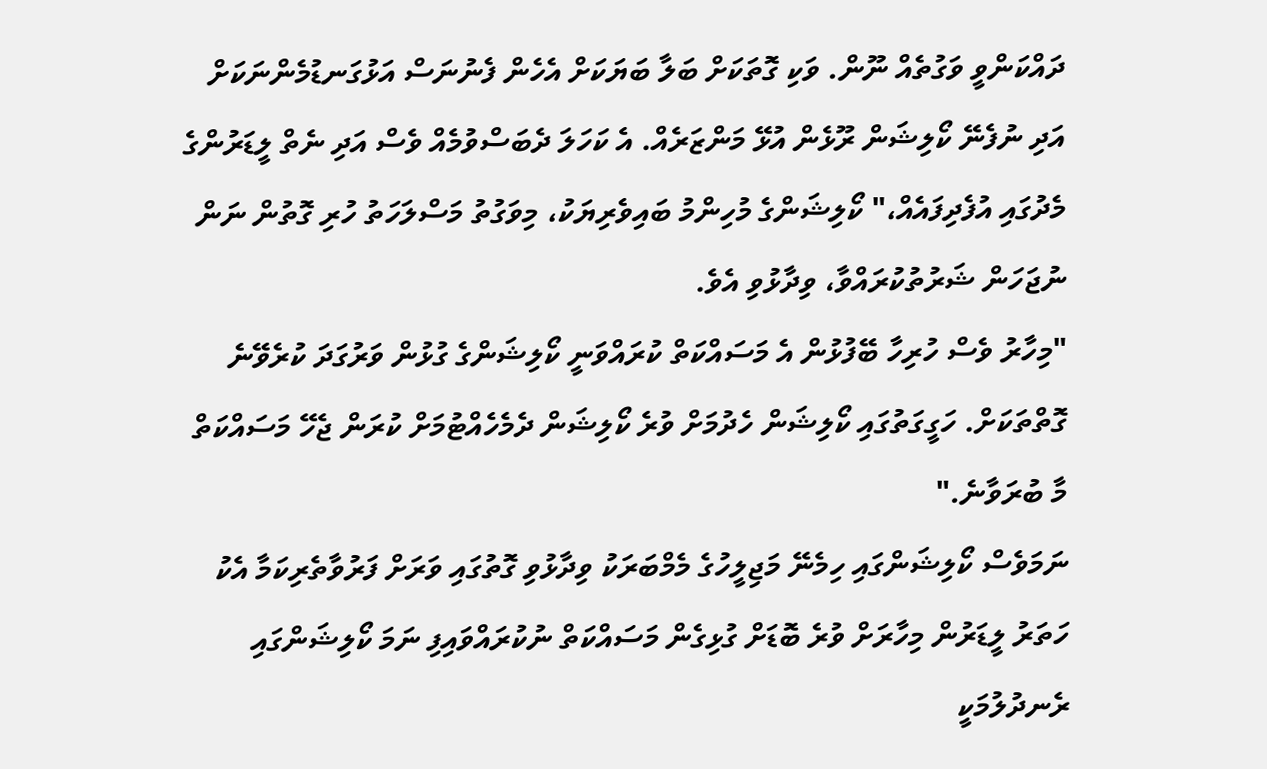ދައްކަންވީ ވަގުތެއް ނޫން. ވަކި ގޮތަކަށް ބަލާ ބަޔަކަށް އެހެން ފެނުނަސް އަޅުގަނޑުމެންނަކަށް އަދި ނުފެނޭ ކޯލިޝަން ރޫޅެން އުޅޭ މަންޒަރެއް. އެ ކަހަލަ ދެބަސްވުމެއް ވެސް އަދި ނެތް ލީޑަރުންގެ މެދުގައި އުފެދިފައެއް،" ކޯލިޝަންގެ މުހިންމު ބައިވެރިޔަކު، މިވަގުތު މަސްލަހަތު ހުރި ގޮތުން ނަން ނުޖަހަން ޝަރުތުކުރައްވާ، ވިދާޅުވި އެވެ.
"މިހާރު ވެސް ހުރިހާ ބޭފުޅުން އެ މަސައްކަތް ކުރައްވަނީ ކޯލިޝަންގެ ގުޅުން ވަރުގަދަ ކުރެވޭނެ ގޮތްތަކަށް. ހަގީގަތުގައި ކޯލިޝަން ހެދުމަށް ވުރެ ކޯލިޝަން ދެމެހެއްޓުމަށް ކުރަން ޖެހޭ މަސައްކަތް މާ ބުރަވާނެ."
ނަމަވެސް ކޯލިޝަންގައި ހިމެނޭ މަޖިލީހުގެ މެމްބަރަކު ވިދާޅުވި ގޮތުގައި ވަރަށް ފަރުވާތެރިކަމާ އެކު ހަތަރު ލީޑަރުން މިހާރަށް ވުރެ ބޮޑަށް ގުޅިގެން މަސައްކަތް ނުކުރައްވައިފި ނަމަ ކޯލިޝަންގައި ރެނދުލުމަކީ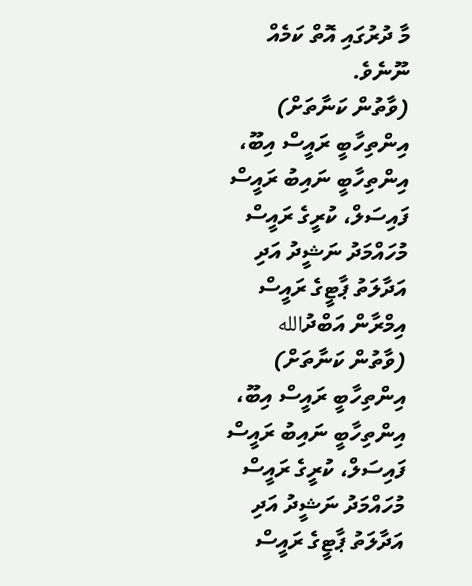މާ ދުރުގައި އޮތް ކަމެއް ނޫނެވެ.
(ވާތުން ކަނާތަށް) އިންތިހާބީ ރައީސް އިބޫ، އިންތިހާބީ ނައިބު ރައީސް ފައިސަލް، ކުރީގެ ރައީސް މުހައްމަދު ނަޝީދު އަދި އަދާލަތު ޕާޓީގެ ރައީސް އިމްރާން އަބްދުالله
(ވާތުން ކަނާތަށް) އިންތިހާބީ ރައީސް އިބޫ، އިންތިހާބީ ނައިބު ރައީސް ފައިސަލް، ކުރީގެ ރައީސް މުހައްމަދު ނަޝީދު އަދި އަދާލަތު ޕާޓީގެ ރައީސް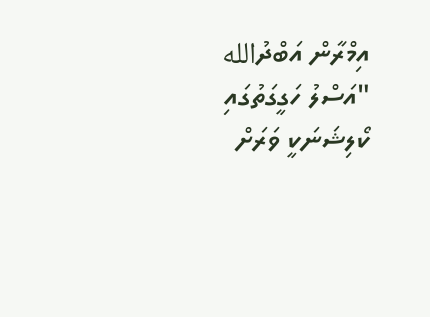އިމްރާން އަބްދުالله
"އަސްލު ހަގީގަތުގައި ކޯލިޝަނަކީ ވަރަށް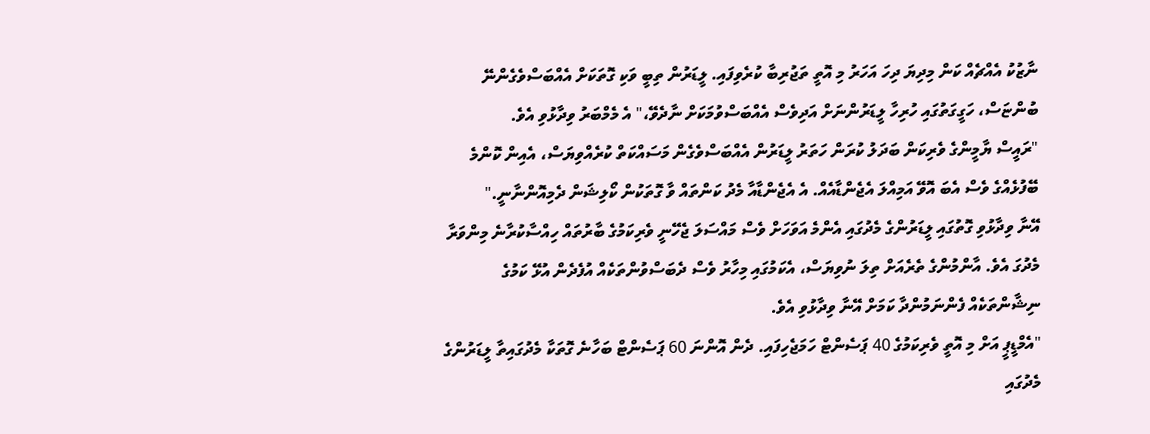ނާޒުކު އެއްޗެއް ކަން މިދިޔަ ދިހަ އަހަރު މި އޮތީ ތަޖުރިބާ ކުރެވިފައި. ލީޑަރުން ތިބީ ވަކި ގޮތަކަށް އެއްބަސްވެގެންނޭ ބުންޏަސް، ހަގީގަތުގައި ހުރިހާ ލީޑަރުންނަށް އަދިވެސް އެއްބަސްވުމަކަށް ނާދެވޭ،" އެ މެމްބަރު ވިދާޅުވި އެވެ.
"ރައީސް ޔާމީންގެ ވެރިކަން ބަދަލު ކުރަން ހަތަރު ލީޑަރުން އެއްބަސްވެގެން މަސައްކަތް ކުރެއްވިޔަސް، އެއިން ކޮންމެ ބޭފުޅެއްގެ ވެސް އެބަ އޮވޭ އަމިއްލަ އެޖެންޑާއެއް. އެ އެޖެންޑާއާ މެދު ކަންތައް ވާ ގޮތަކުން ކޯލިޝަން ދެމިއޮންނާނީ."
އޭނާ ވިދާޅުވި ގޮތުގައި ލީޑަރުންގެ މެދުގައި އެންމެ އަވަހަށް ވެސް މައްސަލަ ޖެހޭނީ ވެރިކަމުގެ ބާރުތައް ހިއްސާކުރާނެ މިންވަރާ މެދުގަ އެވެ. އާންމުންގެ ތެރެއަށް ތިލަ ނުވިޔަސް، އެކަމުގައި މިހާރު ވެސް ދެބަސްވުންތަކެއް އުފެދެން އުޅޭ ކަމުގެ ނިޝާންތަކެއް ފެންނަމުންދާ ކަމަށް އޭނާ ވިދާޅުވި އެވެ.
"އެމްޑީޕީ އަށް މި އޮތީ ވެރިކަމުގެ 40 ޕަސެންޓް ހަމަޖެހިފައި. ދެން އޮންނަ 60 ޕަސެންޓް ބަހާނެ ގޮތަކާ މެދުގައިތާ ލީޑަރުންގެ މެދުގައި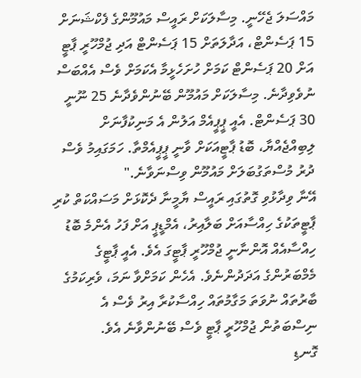މައްސަލަ ޖެހޭނީ. މިސާލަކަށް ރައީސް މައުމޫންގެ ފެކްޝަނަށް 15 ޕަސެންޓް، އަދާލަތަށް 15 ޕަސެންޓް އަދި ޖުމްހޫރީ ޕާޓީ އަށް 20 ޕަސެންޓް ކަމަށް ހުށަހެޅީމާ އެކަމަށް ވެސް އެއްބަސް ނުވެވިދާނެ. މިސާލަކަށް މައުމޫން ބޭނުންވެދާނެ 25 ނޫނީ 30 ޕަސެންޓް. އެއީ ޕީޕީއެމް އަލުން އެ މަނިކުފާނަށް ލިބިއްޖެއްޔާ، ބޮޑު ޕާޓީއަކަށް ވާނީ ޕީޕީއެމްތާ. ހަމަގައިމު ވެސް ދުރު މުސްތަގުބަލަށް މައުމޫން ވިސްނަވާނެ."
އޭނާ ވިދާޅުވި ގޮތުގައި ރައީސް ޔާމީނާ ދެކޮޅަށް މަސައްކަތް ކުރި ޕާޓީތަކުގެ ހިއްސާއަށް ބަލާއިރު، އެމްޑީޕީ އަށް ފަހު އެންމެ ބޮޑު ހިއްސާއެއް އޮންނާނީ ޖުމްހޫރީ ޕާޓީގަ އެވެ. އެއީ ޕާޓީގެ މެމްބަރުންގެ އަދަދުންނެވެ. އެހެން ކަމަށްވާ ނަމަ، ވެރިކަމުގެ ބާރުތައް ނުވަތަ މަގާމުތައް ހިއްސާކުރާ އިރު ވެސް އެ ނިސްބަތުން ޖުމްހޫރީ ޕާޓީ ވެސް ބޭނުންވާނެ އެވެ.
ގޮނޑި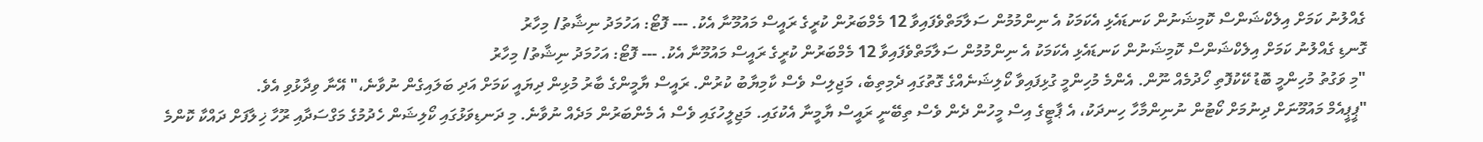ގެއްލުނު ކަމަށް އިލެކްޝަންސް ކޮމިޝަނުން ކަނޑައެޅި އެކަމަކު އެ ނިންމުމުން ސަލާމަތްވެފައިވާ 12 މެމްބަރުން ކުރީގެ ރައީސް މައުމޫނާ އެކު. --- ފޮޓޯ: އަހުމަދު ނިޝާތު/ މިހާރު
ގޮނޑި ގެއްލުނު ކަމަށް އިލެކްޝަންސް ކޮމިޝަނުން ކަނޑައެޅި އެކަމަކު އެ ނިންމުމުން ސަލާމަތްވެފައިވާ 12 މެމްބަރުން ކުރީގެ ރައީސް މައުމޫނާ އެކު. --- ފޮޓޯ: އަހުމަދު ނިޝާތު/ މިހާރު
"މި ވަގުތު މުހިންމީ ބޮޑު ކޭކުފޮތި ހޯދުމެއް ނޫން. އެންމެ މުހިންމީ ގުޅިފައިވާ ކޯލިޝަނެއްގެ ގޮތުގައި ދެމިތިބެ، މަޖިލިސް ވެސް ކާމިޔާބު ކުރުން. ރައީސް ޔާމީންގެ ބާރު މުޅިން ދިޔައީ ކަމަށް އަދި ބަލައިގެން ނުވާނެ،" އޭނާ ވިދާޅުވި އެވެ.
"ޕީޕީއެމް މައުމޫނަށް ދިނުމަށް ކޯޓުން ނުނިންމާހާ ހިނދަކު، އެ ޕާޓީގެ އިސް މީހުން ދެން ވެސް ތިބޭނީ ރައީސް ޔާމީނާ އެކުގައި. މަޖިލީހުގައި ވެސް އެ މެންބަރުން މަދެއް ނުވާނެ. މި ދަނޑިވަޅުގައި ކޯލިޝަން ހެދުމުގެ މަގްސަދާއި ރޫހާ ޚިލާފަށް ދައްކާ ކޮންމެ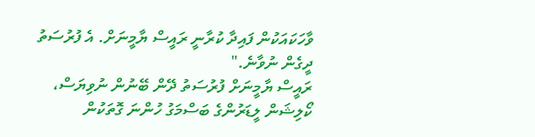ވާހަކައަކުން ފައިދާ ކުރާނީ ރައީސް ޔާމީނަށް. އެ ފުރުސަތު ދީގެން ނުވާނެ."
ރައީސް ޔާމީނަށް ފުރުސަތު ދޭން ބޭނުން ނުވިޔަސް، ކޯލިޝަން ލީޑަރުންގެ ބަސްމަގު ހުންނަ ގޮތަކުން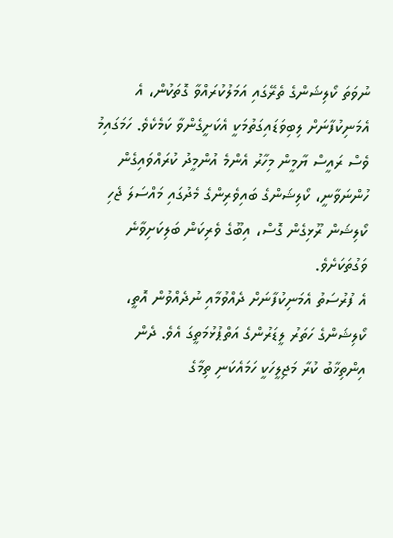ނުވަތަ ކޯލިޝަންގެ ތެރޭގައި އަމަލުކުރައްވާ ގޮތަކުން، އެ އެމަނިކުފާނަށް ލިބިވަޑައިގަތުމަކީ އެކަށީގެންވާ ކަމެކެވެ. ހަމަގައިމު ވެސް ރައީސް ޔާމީން މިހާރު އެންމެ އުންމީދު ކުރައްވައިގެން ހުންނަވާނީ، ކޯލިޝަންގެ ބައިވެރިންގެ މެދުގައި މައްސަލަ ޖެހި ކޯލިޝަން ރޫޅިގެން ގޮސް، އިބޫގެ ވެރިކަން ބަލިކަށިވާނެ ވަގުތަކަށެވެ.
އެ ފުރުސަތު އެމަނިކުފާނަށް ދެއްވުމާއި ނުދެއްވުން އޮތީ، ކޯލިޝަންގެ ހަތަރު ލީޑަރުންގެ އަތްޕުޅުމަތީގަ އެވެ. ދެން އިންތިޚާބު ކުރާ މަޖިލީހަކީ ހަމައެކަނި ތިމާގެ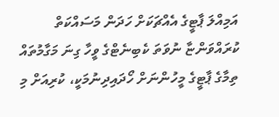އަމިއްލަ ޕާޓީގެ އެއްޗަކަށް ހަދަން މަސައްކަތް ކުރައްވަންޏާ ނުވަތަ ކެބިނެޓްގެ ވީހާ ގިނަ މަގާމުތައް ތިމާގެ ޕާޓީގެ މީހުންނަށް ހޯދައިދިނުމަކީ، ކުރިއަށް މި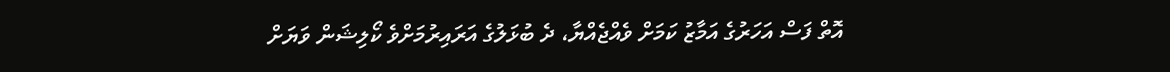އޮތް ފަސް އަހަރުގެ އަމާޒު ކަމަށް ވެއްޖެއްޔާ، ދެ ބުޅަލުގެ އަރައިރުމަށްވެ ކޯލިޝަން ވަޔަށް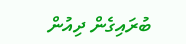ބުރައިގެން ދިއުން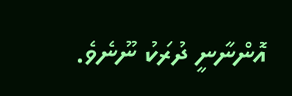އޮންނާނީ ދުރަކު ނޫނެވެ.